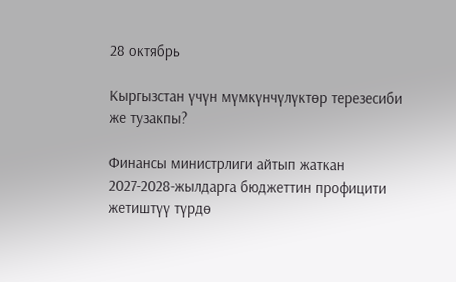28 октябрь

Кыргызстан үчүн мүмкүнчүлүктөр терезесиби же тузакпы?

Финансы министрлиги айтып жаткан 2027-2028-жылдарга бюджеттин профицити жетиштүү түрдө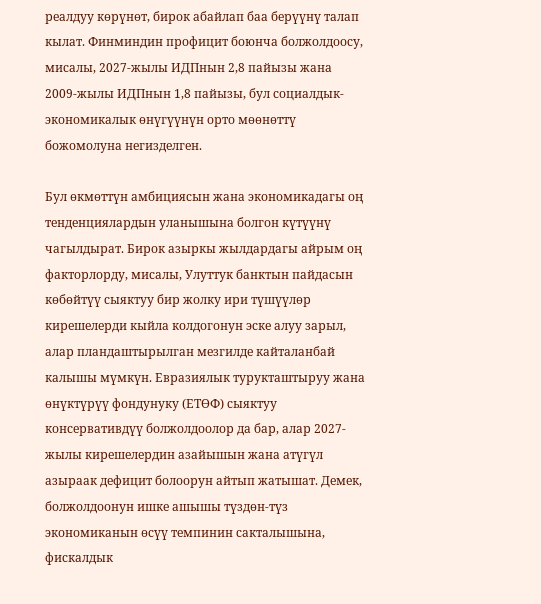реалдуу көрүнөт, бирок абайлап баа берүүнү талап кылат. Финминдин профицит боюнча болжолдоосу, мисалы, 2027-жылы ИДПнын 2,8 пайызы жана 2009-жылы ИДПнын 1,8 пайызы, бул социалдык-экономикалык өнүгүүнүн орто мөөнөттү божомолуна негизделген.

Бул өкмөттүн амбициясын жана экономикадагы оң тенденциялардын уланышына болгон күтүүнү чагылдырат. Бирок азыркы жылдардагы айрым оң факторлорду, мисалы, Улуттук банктын пайдасын көбөйтүү сыяктуу бир жолку ири түшүүлөр кирешелерди кыйла колдогонун эске алуу зарыл, алар пландаштырылган мезгилде кайталанбай калышы мүмкүн. Евразиялык турукташтыруу жана өнүктүрүү фондунуку (ЕТӨФ) сыяктуу консервативдүү болжолдоолор да бар, алар 2027-жылы кирешелердин азайышын жана атүгүл азыраак дефицит болоорун айтып жатышат. Демек, болжолдоонун ишке ашышы түздөн-түз экономиканын өсүү темпинин сакталышына, фискалдык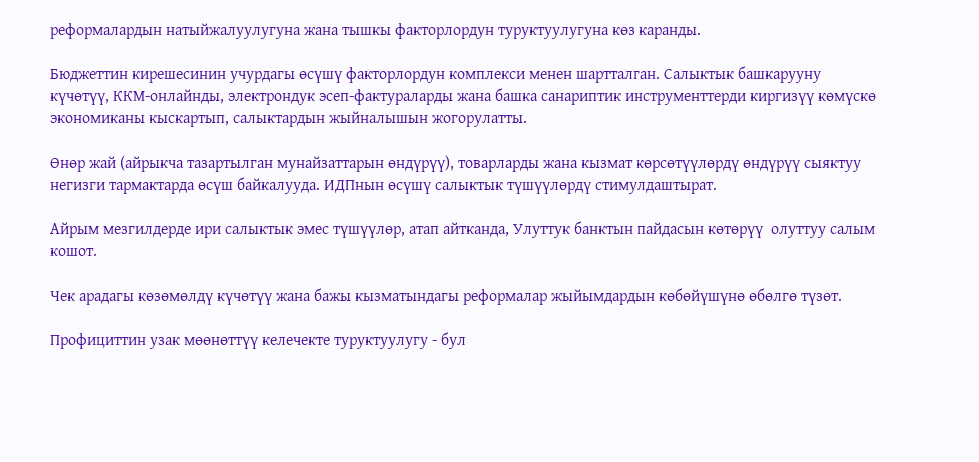реформалардын натыйжалуулугуна жана тышкы факторлордун туруктуулугуна көз каранды.

Бюджеттин кирешесинин учурдагы өсүшү факторлордун комплекси менен шартталган. Салыктык башкарууну күчөтүү, ККМ-онлайнды, электрондук эсеп-фактураларды жана башка санариптик инструменттерди киргизүү көмүскө экономиканы кыскартып, салыктардын жыйналышын жогорулатты.

Өнөр жай (айрыкча тазартылган мунайзаттарын өндүрүү), товарларды жана кызмат көрсөтүүлөрдү өндүрүү сыяктуу негизги тармактарда өсүш байкалууда. ИДПнын өсүшү салыктык түшүүлөрдү стимулдаштырат.

Айрым мезгилдерде ири салыктык эмес түшүүлөр, атап айтканда, Улуттук банктын пайдасын көтөрүү  олуттуу салым кошот.

Чек арадагы көзөмөлдү күчөтүү жана бажы кызматындагы реформалар жыйымдардын көбөйүшүнө өбөлгө түзөт.

Профициттин узак мөөнөттүү келечекте туруктуулугу - бул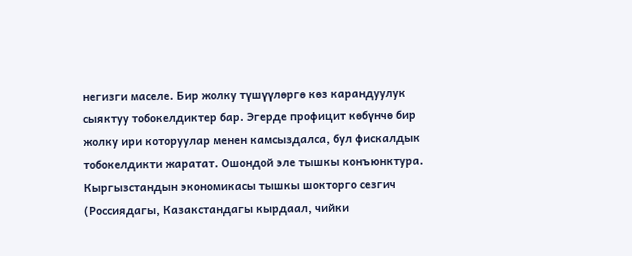негизги маселе. Бир жолку түшүүлөргө көз карандуулук сыяктуу тобокелдиктер бар. Эгерде профицит көбүнчө бир жолку ири которуулар менен камсыздалса, бул фискалдык тобокелдикти жаратат. Ошондой эле тышкы конъюнктура. Кыргызстандын экономикасы тышкы шокторго сезгич (Россиядагы, Казакстандагы кырдаал, чийки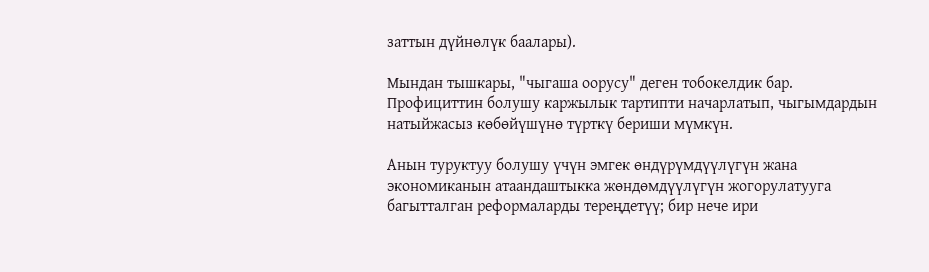заттын дүйнөлүк баалары).

Мындан тышкары, "чыгаша оорусу" деген тобокелдик бар. Профициттин болушу каржылык тартипти начарлатып, чыгымдардын натыйжасыз көбөйүшүнө түрткү бериши мүмкүн.

Анын туруктуу болушу үчүн эмгек өндүрүмдүүлүгүн жана экономиканын атаандаштыкка жөндөмдүүлүгүн жогорулатууга багытталган реформаларды тереңдетүү; бир нече ири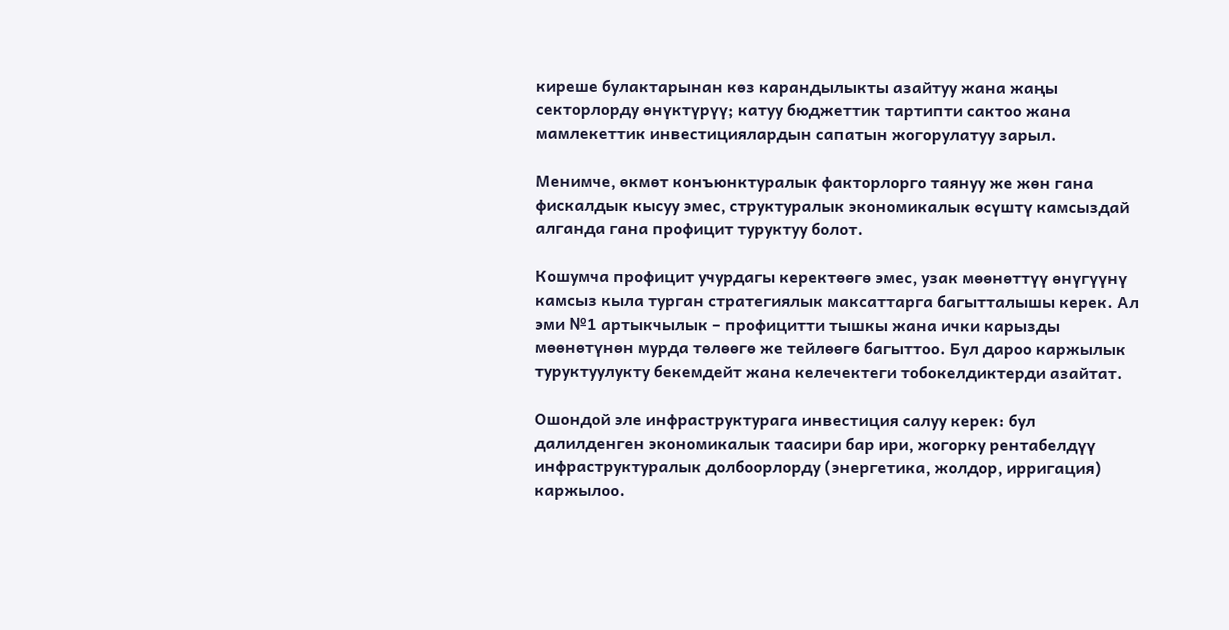киреше булактарынан көз карандылыкты азайтуу жана жаңы секторлорду өнүктүрүү; катуу бюджеттик тартипти сактоо жана мамлекеттик инвестициялардын сапатын жогорулатуу зарыл.

Менимче, өкмөт конъюнктуралык факторлорго таянуу же жөн гана фискалдык кысуу эмес, структуралык экономикалык өсүштү камсыздай алганда гана профицит туруктуу болот.

Кошумча профицит учурдагы керектөөгө эмес, узак мөөнөттүү өнүгүүнү камсыз кыла турган стратегиялык максаттарга багытталышы керек. Ал эми №1 артыкчылык – профицитти тышкы жана ички карызды мөөнөтүнөн мурда төлөөгө же тейлөөгө багыттоо. Бул дароо каржылык туруктуулукту бекемдейт жана келечектеги тобокелдиктерди азайтат.

Ошондой эле инфраструктурага инвестиция салуу керек: бул далилденген экономикалык таасири бар ири, жогорку рентабелдүү инфраструктуралык долбоорлорду (энергетика, жолдор, ирригация) каржылоо.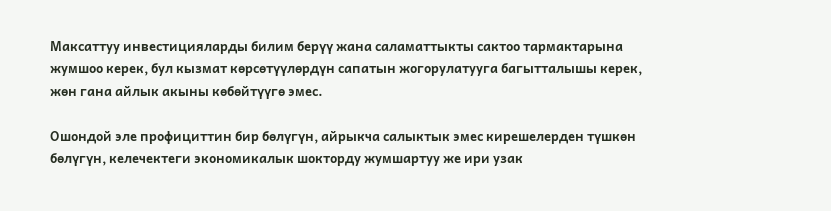Максаттуу инвестицияларды билим берүү жана саламаттыкты сактоо тармактарына жумшоо керек, бул кызмат көрсөтүүлөрдүн сапатын жогорулатууга багытталышы керек, жөн гана айлык акыны көбөйтүүгө эмес.

Ошондой эле профициттин бир бөлүгүн, айрыкча салыктык эмес кирешелерден түшкөн бөлүгүн, келечектеги экономикалык шокторду жумшартуу же ири узак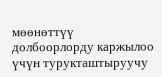мөөнөттүү долбоорлорду каржылоо үчүн турукташтыруучу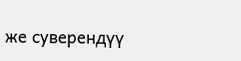же суверендүү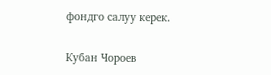фондго салуу керек.

Кубан Чороев